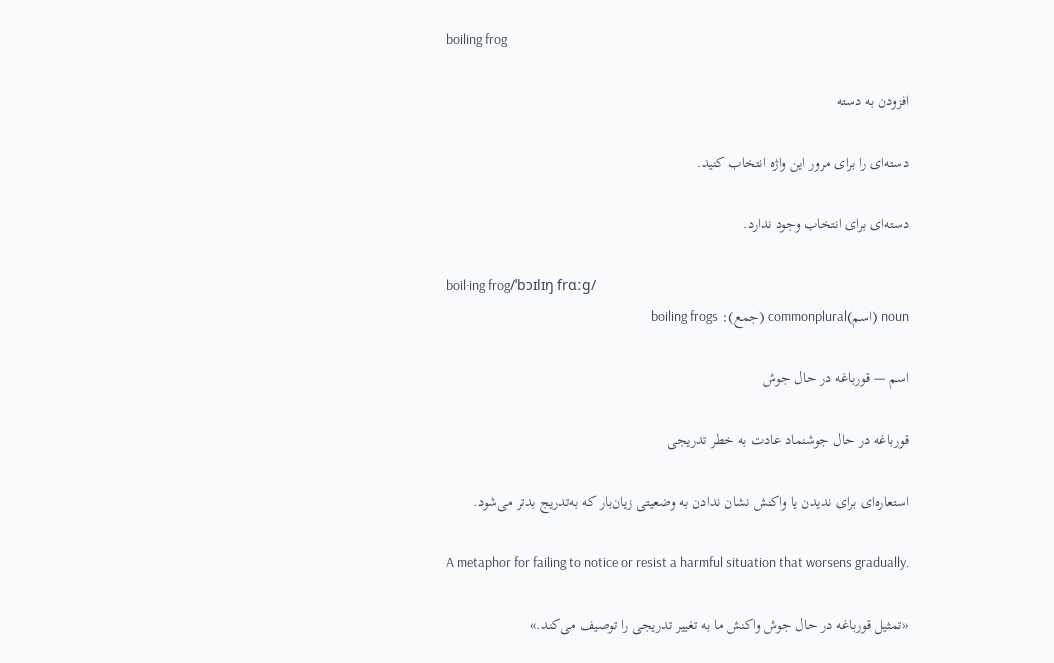boiling frog

افزودن به دسته

دسته‌ای را برای مرور این واژه انتخاب کنید.

دسته‌ای برای انتخاب وجود ندارد.

boil·ing frog/ˈbɔɪlɪŋ frɑːɡ/
noun (اسم)commonplural (جمع): boiling frogs

اسم — قورباغه در حال جوش

قورباغه در حال جوشنماد عادت به خطر تدریجی

استعاره‌ای برای ندیدن یا واکنش نشان ندادن به وضعیتی زیان‌بار که به‌تدریج بدتر می‌شود.

A metaphor for failing to notice or resist a harmful situation that worsens gradually.

«تمثیل قورباغه در حال جوش واکنش ما به تغییر تدریجی را توصیف می‌کند.»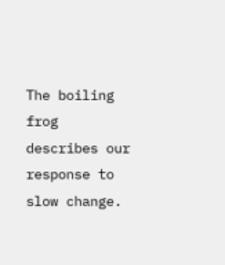The boiling frog describes our response to slow change.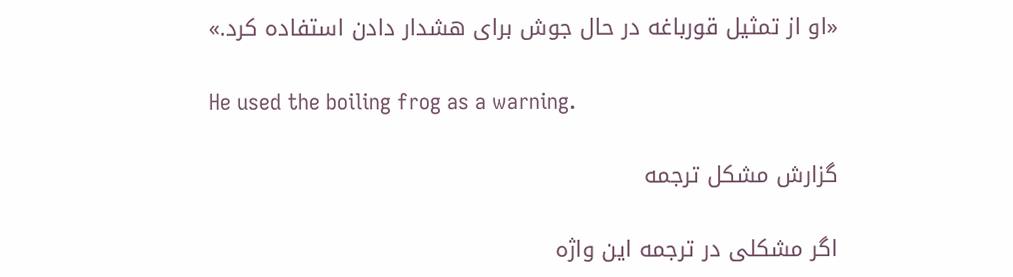«او از تمثیل قورباغه در حال جوش برای هشدار دادن استفاده کرد.»

He used the boiling frog as a warning.

گزارش مشکل ترجمه

اگر مشکلی در ترجمه این واژه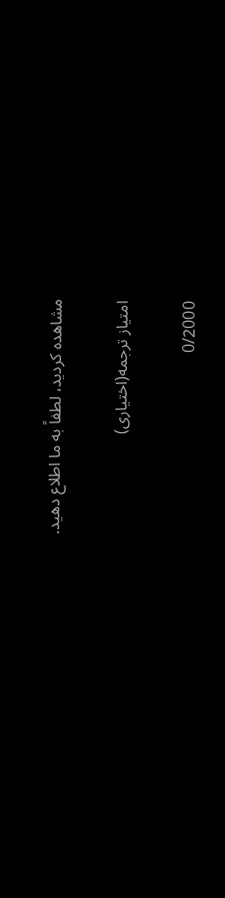مشاهده کردید، لطفاً به ما اطلاع دهید.

امتیاز ترجمه(اختیاری)

0/2000